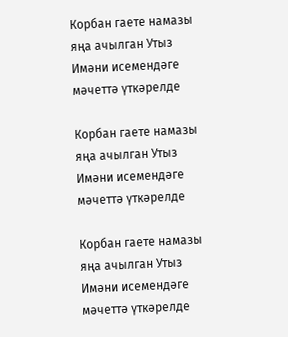Корбан гаете намазы яңа ачылган Утыз Имәни исемендәге мәчеттә үткәрелде

Корбан гаете намазы яңа ачылган Утыз Имәни исемендәге мәчеттә үткәрелде

Корбан гаете намазы яңа ачылган Утыз Имәни исемендәге мәчеттә үткәрелде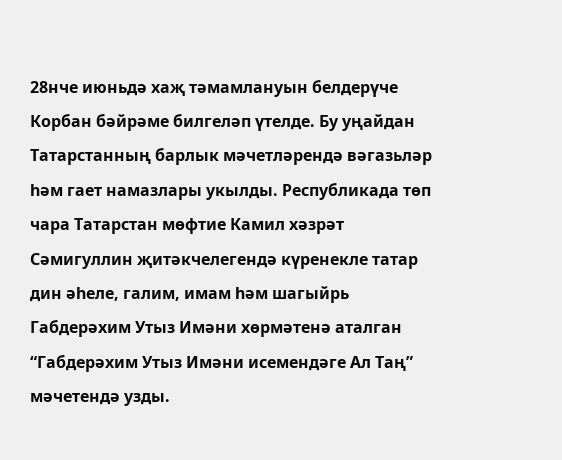28нче июньдә хаҗ тәмамлануын белдерүче Корбан бәйрәме билгеләп үтелде. Бу уңайдан Татарстанның барлык мәчетләрендә вәгазьләр һәм гает намазлары укылды. Республикада төп чара Татарстан мөфтие Камил хәзрәт Сәмигуллин җитәкчелегендә күренекле татар дин әһеле, галим, имам һәм шагыйрь Габдерәхим Утыз Имәни хөрмәтенә аталган “Габдерәхим Утыз Имәни исемендәге Ал Таң” мәчетендә узды.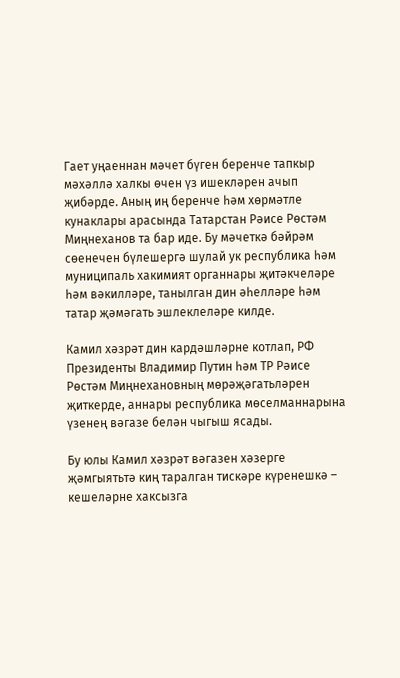Гает уңаеннан мәчет бүген беренче тапкыр мәхәллә халкы өчен үз ишекләрен ачып җибәрде. Аның иң беренче һәм хөрмәтле кунаклары арасында Татарстан Рәисе Рөстәм Миңнеханов та бар иде. Бу мәчеткә бәйрәм сөенечен бүлешергә шулай ук республика һәм муниципаль хакимият органнары җитәкчеләре һәм вәкилләре, танылган дин әһелләре һәм татар җәмәгать эшлеклеләре килде.

Камил хәзрәт дин кардәшләрне котлап, РФ Президенты Владимир Путин һәм ТР Рәисе Рөстәм Миңнехановның мөрәҗәгатьләрен җиткерде, аннары республика мөселманнарына үзенең вәгазе белән чыгыш ясады.

Бу юлы Камил хәзрәт вәгазен хәзерге җәмгыятьтә киң таралган тискәре күренешкә – кешеләрне хаксызга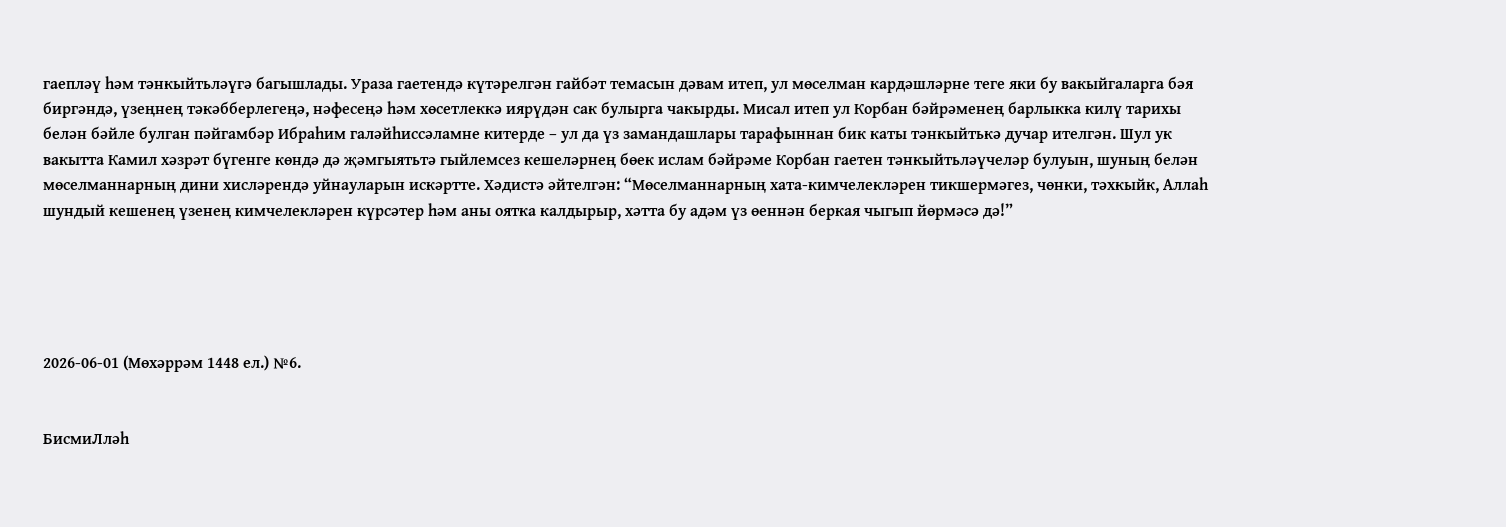гаепләү һәм тәнкыйтьләүгә багышлады. Ураза гаетендә күтәрелгән гайбәт темасын дәвам итеп, ул мөселман кардәшләрне теге яки бу вакыйгаларга бәя биргәндә, үзеңнең тәкәбберлегеңә, нәфесеңә һәм хөсетлеккә иярүдән сак булырга чакырды. Мисал итеп ул Корбан бәйрәменең барлыкка килү тарихы белән бәйле булган пәйгамбәр Ибраһим галәйһиссәламне китерде – ул да үз замандашлары тарафыннан бик каты тәнкыйтькә дучар ителгән. Шул ук вакытта Камил хәзрәт бүгенге көндә дә җәмгыятьтә гыйлемсез кешеләрнең бөек ислам бәйрәме Корбан гаетен тәнкыйтьләүчеләр булуын, шуның белән мөселманнарның дини хисләрендә уйнауларын искәртте. Хәдистә әйтелгән: “Мөселманнарның хата-кимчелекләрен тикшермәгез, чөнки, тәхкыйк, Аллаһ шундый кешенең үзенең кимчелекләрен күрсәтер һәм аны оятка калдырыр, хәтта бу адәм үз өеннән беркая чыгып йөрмәсә дә!”





2026-06-01 (Мөхәррәм 1448 ел.) №6.


БисмиЛләһ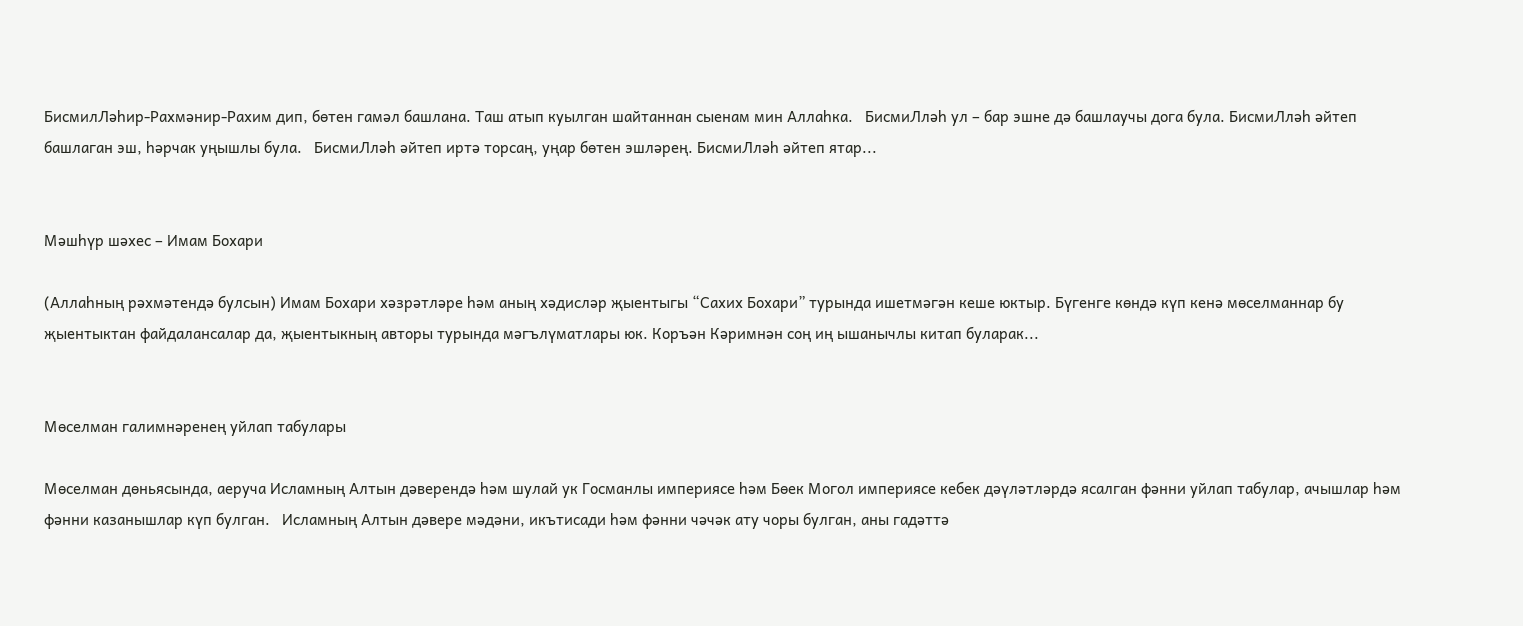БисмилЛәһир-Рахмәнир-Рахим дип, бөтен гамәл башлана. Таш атып куылган шайтаннан сыенам мин Аллаһка.   БисмиЛләһ ул – бар эшне дә башлаучы дога була. БисмиЛләһ әйтеп башлаган эш, һәрчак уңышлы була.   БисмиЛләһ әйтеп иртә торсаң, уңар бөтен эшләрең. БисмиЛләһ әйтеп ятар...


Мәшһүр шәхес – Имам Бохари

(Аллаһның рәхмәтендә булсын) Имам Бохари хәзрәтләре һәм аның хәдисләр җыентыгы “Сахих Бохари” турында ишетмәгән кеше юктыр. Бүгенге көндә күп кенә мөселманнар бу җыентыктан файдалансалар да, җыентыкның авторы турында мәгълүматлары юк. Коръән Кәримнән соң иң ышанычлы китап буларак...


Мөселман галимнәренең уйлап табулары

Мөселман дөньясында, аеруча Исламның Алтын дәверендә һәм шулай ук Госманлы империясе һәм Бөек Могол империясе кебек дәүләтләрдә ясалган фәнни уйлап табулар, ачышлар һәм фәнни казанышлар күп булган.   Исламның Алтын дәвере мәдәни, икътисади һәм фәнни чәчәк ату чоры булган, аны гадәттә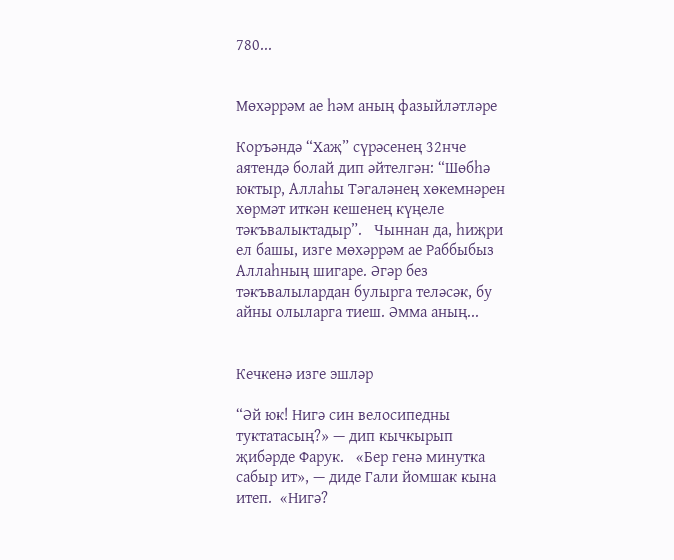780...


Мөхәррәм ае һәм аның фазыйләтләре

Коръәндә “Хаҗ” сүрәсенең 32нче аятендә болай дип әйтелгән: “Шөбһә юктыр, Аллаһы Тәгаләнең хөкемнәрен хөрмәт иткән кешенең күңеле тәкъвалыктадыр”.   Чыннан да, һиҗри ел башы, изге мөхәррәм ае Раббыбыз Аллаһның шигаре. Әгәр без тәкъвалылардан булырга теләсәк, бу айны олыларга тиеш. Әмма аның...


Кечкенә изге эшләр

“Әй юк! Нигә син велосипедны туктатасың?» — дип кычкырып җибәрде Фарук.   «Бер генә минутка сабыр ит», — диде Гали йомшак кына итеп.  «Нигә?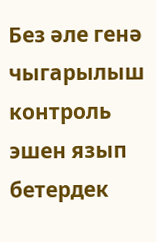Без әле генә чыгарылыш контроль эшен язып бетердек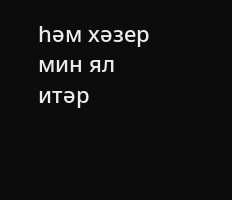һәм хәзер мин ял итәр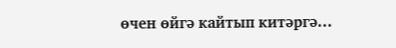өчен өйгә кайтып китәргә...